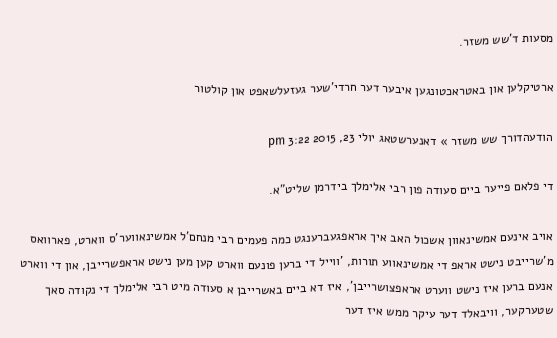מסעות ד'שש משזר.

ארטיקלען און באטראכטונגען איבער דער חרדי'שער געזעלשאפט און קולטור

הודעהדורך שש משזר » דאנערשטאג יולי 23, 2015 3:22 pm

די פלאם פייער ביים סעודה פון רבי אלימלך בידרמן שליט"א.

אויב אינעם אמשינאוון אשכול האב איך אראפגעברענגט כמה פעמים רבי מנחם'ל אמשינאווער'ס ווארט, פארוואס מ'שרייבט נישט אראפ די אמשינאווע תורות, 'ווייל די ברען פונעם ווארט קען מען נישט אראפשרייבן, און די ווארט אנעם ברען איז נישט ווערט אראפצושרייבן', איז דא ביים באשרייבן א סעודה מיט רבי אלימלך די נקודה סאך שטערקער, וויבאלד דער עיקר ממש איז דער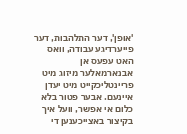'אופן', דער התלהבות, דער פייערדיגע עבודה, וואס האט עפעס אן אבנארמאלער מיזוג מיט פריינטליכקייט מיט יעדן איינעם. אבער פטור בלא כלום אי אפשר, וועל איך בקיצור באצייכענען די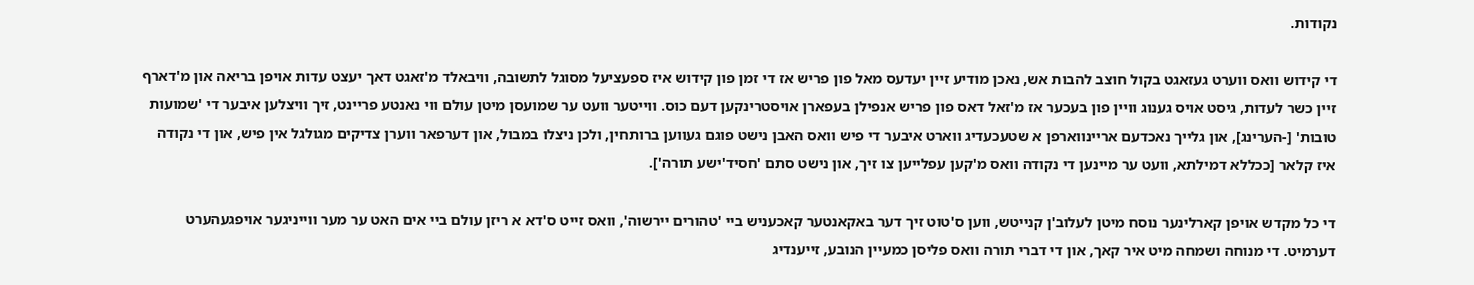נקודות.

די קידוש וואס ווערט געזאגט בקול חוצב להבות אש, נאכן מודיע זיין יעדעס מאל פון פריש אז די זמן פון קידוש איז ספעציעל מסוגל לתשובה, וויבאלד מ'זאגט דאך יעצט עדות אויפן בריאה און מ'דארף זיין כשר לעדות, גיסט אויס גענוג וויין פון בעכער אז מ'זאל דאס פון פריש אנפילן בעפארן אויסטרינקען דעם כוס. ווייטער וועט ער שמועסן מיטן עולם ווי נאנטע פריינט, זיך וויצלען איבער די 'שמועות טובות' [-הערינג], און גלייך נאכדעם אריינווארפן א שטעכעדיג ווארט איבער די פיש וואס האבן נישט פוגם געווען ברותחין, ולכן ניצלו במבול, און דערפאר ווערן צדיקים מגולגל אין פיש, און די נקודה איז קלאר [ככללא דמילתא, וועט ער מיינען די נקודה וואס מ'קען עפלייען צו זיך, און נישט סתם 'חסיד'ישע תורה'].

די כל מקדש אויפן קארלינער נוסח מיטן לעלוב'ן קנייטש, ווען ס'טוט זיך דער באקאנטער קאכעניש ביי 'טהורים יירשוה', וואס זייט ס'דא א ריזן עולם ביי אים האט ער מער ווייניגער אויפגעהערט דערמיט. די מנוחה ושמחה מיט איר קאך, און די דברי תורה וואס פליסן כמעיין הנובע, זייענדיג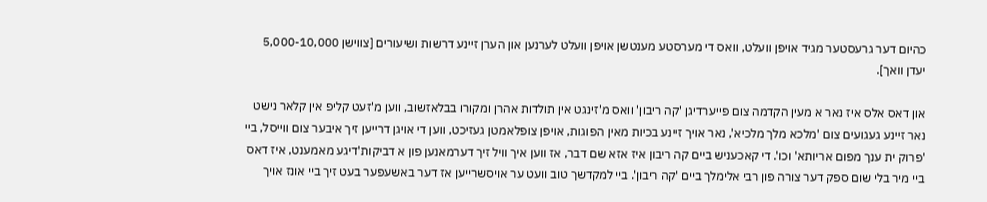כהיום דער גרעסטער מגיד אויפן וועלט, וואס די מערסטע מענטשן אויפן וועלט לערנען און הערן זיינע דרשות ושיעורים [צווישן 5,000-10,000 יעדן וואך].

און דאס אלס איז נאר א מעין הקדמה צום פייערדיגן 'קה ריבון' וואס מ'זינגט אין תולדות אהרן ומקורו בבלאזשוב, ווען מ'זעט קליפ אין קלאר נישט נאר זיינע געגועים צום 'מלכא מלך מלכיא', נאר אויך זיינע בכיות מאין הפוגות, אויפן צופלאמטן געזיכט, ווען די אויגן דרייען זיך איבער צום ווייסל, ביי 'פרוק ית ענך מפום אריותא' וכו'. די קאכעניש ביים קה ריבון איז אזא שם דבר, אז ווען איך וויל זיך דערמאנען פון א דביקות'דיגע מאמענט, איז דאס ביי מיר בלי שום ספק דער צורה פון רבי אלימלך ביים 'קה ריבון'. ביי למקדשך טוב וועט ער אויסשרייען אז דער באשעפער בעט זיך ביי אונז אויך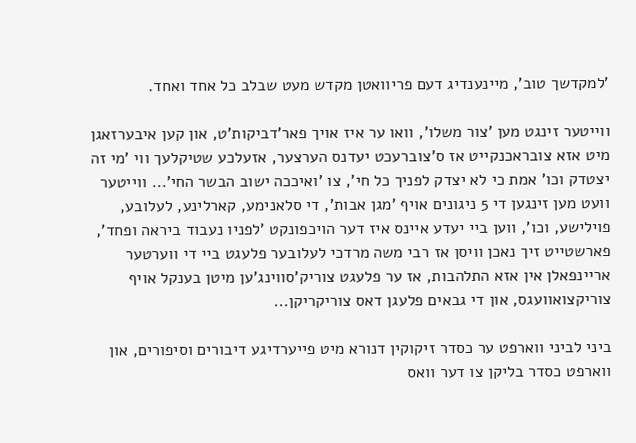'למקדשך טוב', מיינענדיג דעם פריוואטן מקדש מעט שבלב כל אחד ואחד.

ווייטער זינגט מען 'צור משלו', וואו ער איז אויך פאר'דביקות'ט, און קען איבערזאגן מיט אזא צובראכנקייט אז ס'צוברעכט יעדנס הערצער, אזעלכע שטיקלעך ווי 'מי זה יצטדק וכו' אמת כי לא יצדק לפניך כל חי', צו 'ואיככה ישוב הבשר החי'... ווייטער וועט מען זינגען די 5 ניגונים אויף 'מגן אבות', די סלאנימע, קארלינע, לעלובע, פוילישע, וכו', ווען ביי יעדע איינס איז דער הויכפונקט 'לפניו נעבוד ביראה ופחד', פארשטייט זיך נאכן וויסן אז רבי משה מרדכי לעלובער פלעגט ביי די ווערטער אריינפאלן אין אזא התלהבות, אז ער פלעגט צוריק'סווינג'ען מיטן בענקל אויף צוריקצואוועגס, און די גבאים פלעגן דאס צוריקריקן...

ביני לביני ווארפט ער כסדר זיקוקין דנורא מיט פייערדיגע דיבורים וסיפורים, און ווארפט כסדר בליקן צו דער וואס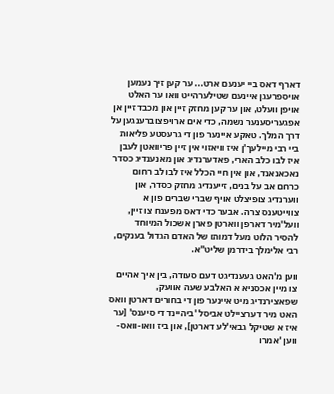דארף דאס ביי יענעם ארט... ער קען זיך נעמען אויספרעגן איינעם שטילערהייט וואו ער האלט אויפן וועלט, און ער קען מחזק זיין און מכבד זיין אן אפגעריסענער נשמה, כדי אים ארויפצוברענגען על דרך המלך. טאקע איינער פון די גרעסטע פליאות ביי רבי מיילעך'ן איז וויאזוי אין זיין פריוואטן לעבן איז לבו כלב הארי, פאדערנדיג און מאנענדיג כסדר נאכאנאנד, און אין חיי הכלל איז לבו לב רחום כרחם אב על בנים, זייענדיג מחזק כסדר, און ווערנדיג צופיצלט אויף שברי שברים פון א צווייטענס צרה. אבער כדי דאס מפענח צו זיין, וועל'מיר דארפן ווארטן פארן אשכול המיוחד להסיר הלוט מעל דמותו של האדם הגדול בענקים, רבי אלימלך בידרמן שליט"א.

ווען מ'האט געענדיגט דעם סעודה, בין איך אהיים צו מיין אכסניא א האלבע שעה אוועק, שפאצירנדיג מיט איינער פון די בחורים דארטן וואס האט מיר דערציילט אביסל 'ביהיינד די סיענס' [ער איז א שטיקל גבאי'לע דארטן], און ביז וואו-וואס-ווען 'אמרו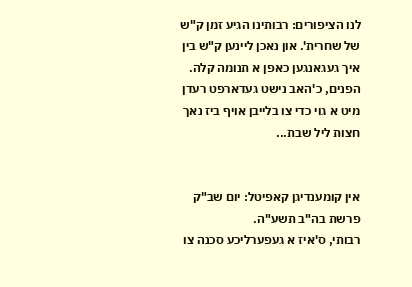לנו הציפורים: רבותינו הגיע זמן ק"ש של שחרית'. און נאכן ליינען ק"ש בין איך געגאנגען כאפן א תנומה קלה. הפנים, כ'האב נישט געדארפט רעדן מיט א גוי כדי צו בלייבן אויף ביז נאך חצות ליל שבת...


אין קומענדיגן קאפיטל: יום שב"ק פרשת בה"ב תשע"ה.
רבותי, ס'איז א געפערליכע סכנה צו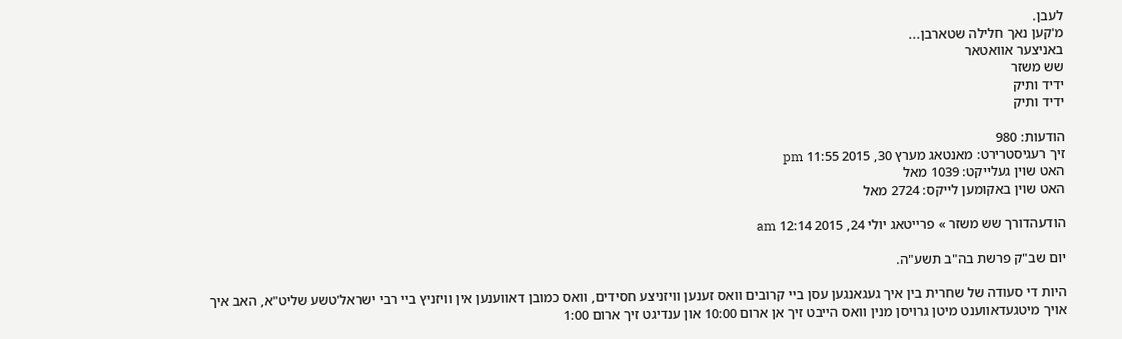לעבן.
מ'קען נאך חלילה שטארבן...
באניצער אוואטאר
שש משזר
ידיד ותיק
ידיד ותיק

הודעות: 980
זיך רעגיסטרירט: מאנטאג מערץ 30, 2015 11:55 pm
האט שוין געלייקט: 1039 מאל
האט שוין באקומען לייקס: 2724 מאל

הודעהדורך שש משזר » פרייטאג יולי 24, 2015 12:14 am

יום שב"ק פרשת בה"ב תשע"ה.

היות די סעודה של שחרית בין איך געגאנגען עסן ביי קרובים וואס זענען וויזניצע חסידים, וואס כמובן דאווענען אין וויזניץ ביי רבי ישראל'טשע שליט"א, האב איך אויך מיטגעדאווענט מיטן גרויסן מנין וואס הייבט זיך אן ארום 10:00 און ענדיגט זיך ארום 1:00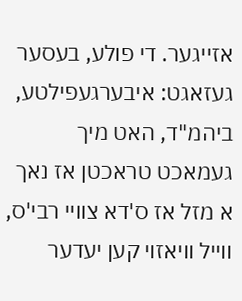אזייגער. די פולע, בעסער געזאגט: איבערגעפילטע, ביהמ"ד, האט מיך געמאכט טראכטן אז נאך א מזל אז ס'דא צוויי רבי'ס, ווייל וויאזוי קען יעדער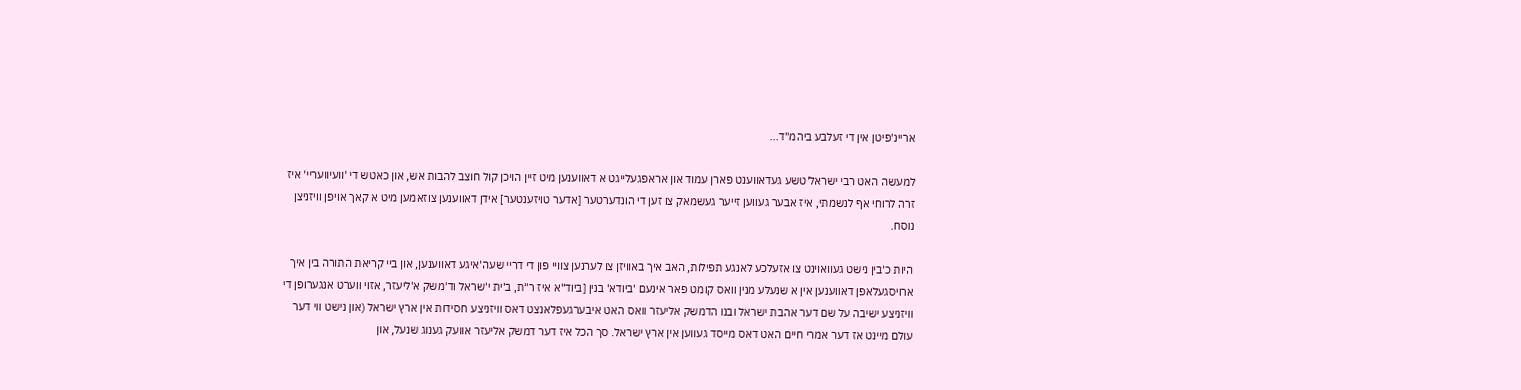אריינ'פיטן אין די זעלבע ביהמ"ד...

למעשה האט רבי ישראל'טשע געדאווענט פארן עמוד און אראפגעלייגט א דאווענען מיט זיין הויכן קול חוצב להבות אש, און כאטש די 'וועיוועריי' איז זרה לרוחי אף לנשמתי, איז אבער געווען זייער געשמאק צו זען די הונדערטער [אדער טויזענטער] אידן דאווענען צוזאמען מיט א קאך אויפן וויזניצן נוסח.

היות כ'בין נישט געוואוינט צו אזעלכע לאנגע תפילות, האב איך באוויזן צו לערנען צוויי פון די דריי שעה'איגע דאווענען, און ביי קריאת התורה בין איך ארויסגעלאפן דאווענען אין א שנעלע מנין וואס קומט פאר אינעם 'ביודא' בנין [ביוד"א איז ר"ת, ב'ית י'שראל וד'משק א'ליעזר, אזוי ווערט אנגערופן די וויזניצע ישיבה על שם דער אהבת ישראל ובנו הדמשק אליעזר וואס האט איבערגעפלאנצט דאס וויזניצע חסידות אין ארץ ישראל (און נישט ווי דער עולם מיינט אז דער אמרי חיים האט דאס מייסד געווען אין ארץ ישראל. סך הכל איז דער דמשק אליעזר אוועק גענוג שנעל, און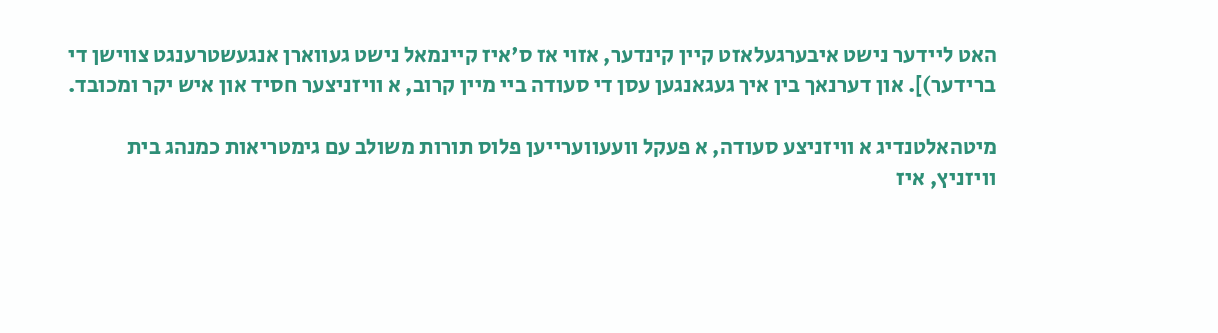האט ליידער נישט איבערגעלאזט קיין קינדער, אזוי אז ס'איז קיינמאל נישט געווארן אנגעשטרענגט צווישן די ברידער)]. און דערנאך בין איך געגאנגען עסן די סעודה ביי מיין קרוב, א וויזניצער חסיד און איש יקר ומכובד.

מיטהאלטנדיג א וויזניצע סעודה, א פעקל וועעווערייען פלוס תורות משולב עם גימטריאות כמנהג בית וויזניץ, איז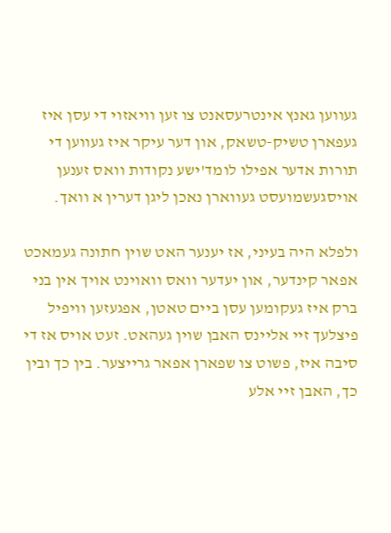געווען גאנץ אינטרעסאנט צו זען וויאזוי די עסן איז געפארן טשיק-טשאק, און דער עיקר איז געווען די תורות אדער אפילו לומד'ישע נקודות וואס זענען אויסגעשמועסט געווארן נאכן ליגן דערין א וואך.

ולפלא היה בעיני, אז יענער האט שוין חתונה געמאכט אפאר קינדער, און יעדער וואס וואוינט אויך אין בני ברק איז געקומען עסן ביים טאטן, אפגעזען וויפיל פיצלעך זיי אליינס האבן שוין געהאט. זעט אויס אז די סיבה איז, פשוט צו שפארן אפאר גרייצער. בין כך ובין כך, האבן זיי אלע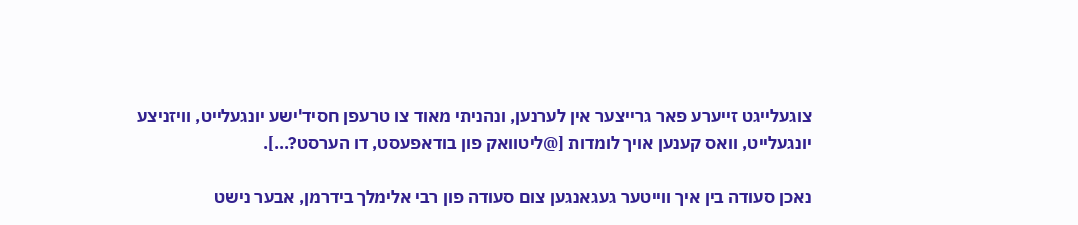צוגעלייגט זייערע פאר גרייצער אין לערנען, ונהניתי מאוד צו טרעפן חסיד'ישע יונגעלייט, וויזניצע יונגעלייט, וואס קענען אויך לומדות [@ליטוואק פון בודאפעסט, דו הערסט?...].

נאכן סעודה בין איך ווייטער געגאנגען צום סעודה פון רבי אלימלך בידרמן, אבער נישט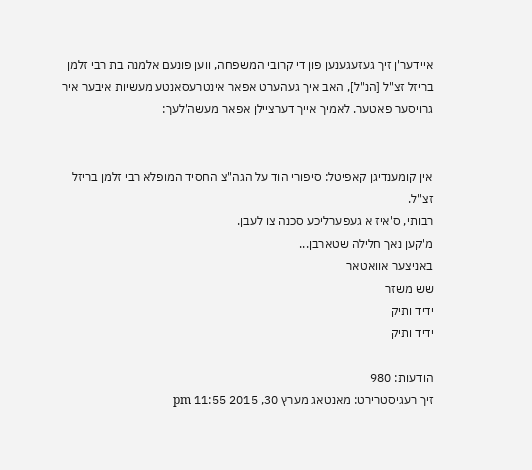איידער'ן זיך געזעגענען פון די קרובי המשפחה, ווען פונעם אלמנה בת רבי זלמן בריזל זצ"ל [הנ"ל], האב איך געהערט אפאר אינטרעסאנטע מעשיות איבער איר גרויסער פאטער. לאמיך אייך דערציילן אפאר מעשה'לעך:


אין קומענדיגן קאפיטל: סיפורי הוד על הגה"צ החסיד המופלא רבי זלמן בריזל זצ"ל.
רבותי, ס'איז א געפערליכע סכנה צו לעבן.
מ'קען נאך חלילה שטארבן...
באניצער אוואטאר
שש משזר
ידיד ותיק
ידיד ותיק

הודעות: 980
זיך רעגיסטרירט: מאנטאג מערץ 30, 2015 11:55 pm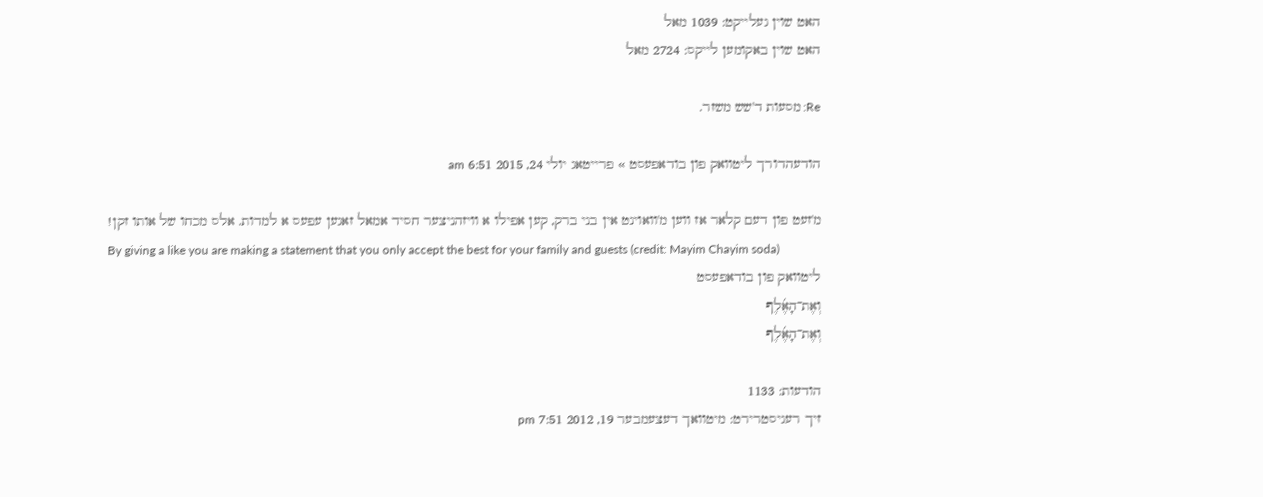האט שוין געלייקט: 1039 מאל
האט שוין באקומען לייקס: 2724 מאל

Re: מסעות ד'שש משזר.

הודעהדורך ליטוואק פון בודאפעסט » פרייטאג יולי 24, 2015 6:51 am

מ'זעט פון דעם קלאר אז ווען מ'וואוינט אין בני ברק, קען אפילו א וויזהניצער חסיד אמאל זאגען עפעס א למדות. אלס מכחו של אותו זקן!
By giving a like you are making a statement that you only accept the best for your family and guests (credit: Mayim Chayim soda)
ליטוואק פון בודאפעסט
וְאֶת־הָאֶ֜לֶף
וְאֶת־הָאֶ֜לֶף

הודעות: 1133
זיך רעגיסטרירט: מיטוואך דעצעמבער 19, 2012 7:51 pm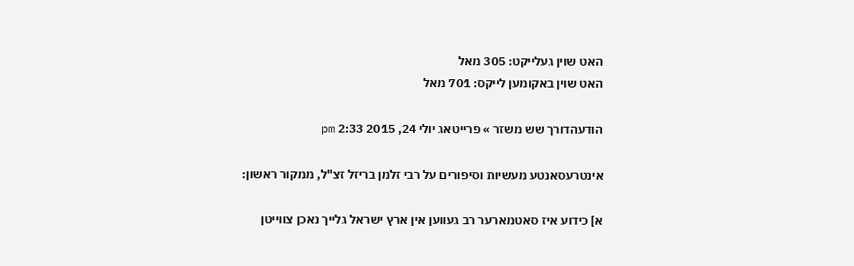האט שוין געלייקט: 305 מאל
האט שוין באקומען לייקס: 701 מאל

הודעהדורך שש משזר » פרייטאג יולי 24, 2015 2:33 pm

אינטרעסאנטע מעשיות וסיפורים על רבי זלמן בריזל זצ"ל, ממקור ראשון:

א] כידוע איז סאטמארער רב געווען אין ארץ ישראל גלייך נאכן צווייטן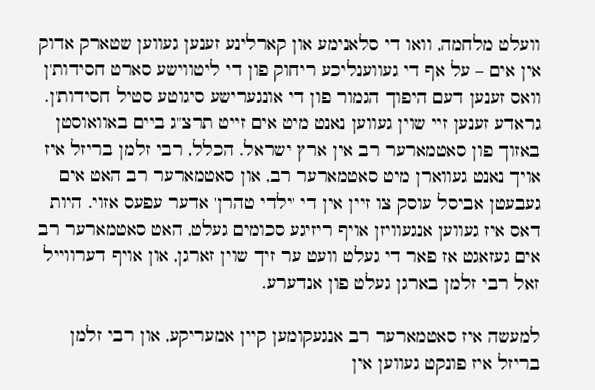וועלט מלחמה, וואו די סלאנימע און קארלינע זענען געווען שטארק אדוק אין אים – על אף די געווענליכע ריחוק פון די ליטווישע סארט חסידות'ן וואס זענען דעם היפוך הגמור פון די אונגערישע סיגוטע סטיל חסידות'ן. גראדע זענען זיי שוין געווען נאנט מיט אים זייט תרצ"ג ביים באוואוסטן באזוך פון סאטמארער רב אין ארץ ישראל. הכלל, רבי זלמן בריזל איז אויך נאנט געווארן מיט סאטמארער רב, און סאטמארער רב האט אים געבעטן אביסל עוסק צו זיין אין די 'ילדי טהרן' אדער עפעס אזוי. היות דאס איז געווען אנגעוויזן אויף ריזיגע סכומים געלט, האט סאטמארער רב אים געזאגט אז פאר די געלט וועט ער זיך שוין זארגן, און אויף דערווייל זאל רבי זלמן בארגן געלט פון אנדערע.

למעשה איז סאטמארער רב אנגעקומען קיין אמעריקע, און רבי זלמן בריזל איז פונקט געווען אין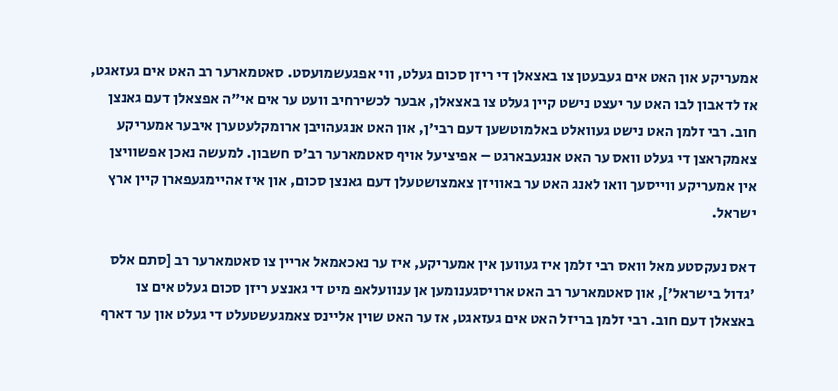אמעריקע און האט אים געבעטן צו באצאלן די ריזן סכום געלט, ווי אפגעשמועסט. סאטמארער רב האט אים געזאגט, אז לדאבון לבו האט ער יעצט נישט קיין געלט צו באצאלן, אבער לכשירחיב וועט ער אים אי"ה אפצאלן דעם גאנצן חוב. רבי זלמן האט נישט געוואלט באלמוטשען דעם רבי'ן, און האט אנגעהויבן ארומקלעטערן איבער אמעריקע צאמקראצן די געלט וואס ער האט אנגעבארגט – אפיציעל אויף סאטמארער רב'ס חשבון. למעשה נאכן אפשוויצן אין אמעריקע ווייסעך וואו לאנג האט ער באוויזן צאמצושטעלן דעם גאנצן סכום, און איז אהיימגעפארן קיין ארץ ישראל.

דאס נעקסטע מאל וואס רבי זלמן איז געווען אין אמעריקע, איז ער נאכאמאל אריין צו סאטמארער רב [סתם אלס 'גדול בישראל'], און סאטמארער רב האט ארויסגענומען אן ענוועלאפ מיט די גאנצע ריזן סכום געלט אים צו באצאלן דעם חוב. רבי זלמן בריזל האט אים געזאגט, אז ער האט שוין אליינס צאמגעשטעלט די געלט און ער דארף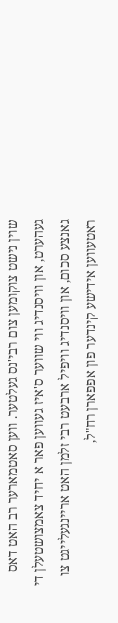שוין נישט צוקומען צום רבי'נס געלטער. ווען סאטמארער רב האט דאס געהערט, און וויסנדיג ווי שווער ס'איז געווען פאר א יחיד צאמצושטעלן די גאנצע סכום, און וויסנדיג וויפיל ארבעט רבי זלמן האט אריינגעלייגט צו ראטעווען אידישע קינדער פון אפפארן רח"ל,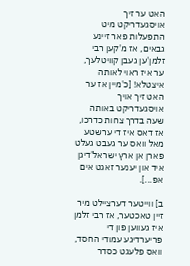האט ער זיך אויסגעדריקט מיט התפעלות פאר זיינע גבאים, אז מ'קען רבי זלמן'ען געבן קוויטלעך, ער איז ראוי לאותה איצטלא! [כ'מיין אז ער האט זיך אויך אויסגעדריקט באותה שעה בדרך צחות כדרכו, אז דאס איז די ערשטע מאל וואס ער געבט געלט פארן אן ארץ ישראל'דיגן איד און יענער זאגט אים אפ...].

ב] ווייטער דערציילט מיר זיין טאכטער, אז רבי זלמן איז געווען פון די פריערדיגע עמודי החסד, וואס פלעגט כסדר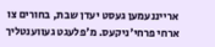ארייננעמען געסט יעדן שבת, בחורים צו ארחי פרחי'ניקעס. מ'פלעגט געווענטליך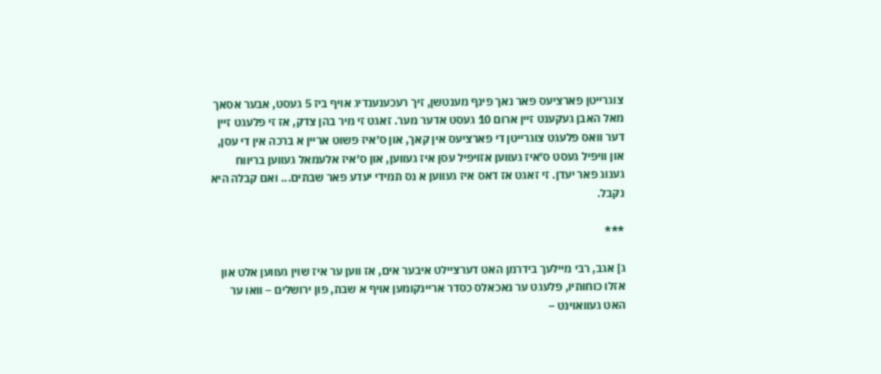צוגרייטן פארציעס פאר נאך פינף מענטשן, זיך רעכענענדיג אויף ביז 5 געסט, אבער אסאך מאל האבן געקענט זיין ארום 10 געסט אדער מער. זאגט זי מיר בהן צדק, אז זי פלעגט זיין דער וואס פלעגט צוגרייטן די פארציעס אין קאך, און ס'איז פשוט אריין א ברכה אין די עסן, און וויפיל געסט ס'איז געווען אזויפיל עסן איז געווען, און ס'איז אלעמאל געווען בריווח גענוג פאר יעדן. זי זאגט אז דאס איז געווען א נס תמידי יעדע פאר שבתים... ואם קבלה היא נקבל.

***

ג] אגב, רבי מיילעך בידרמן האט דערציילט איבער אים, אז ווען ער איז שוין געווען אלט און אזלו כוחותיו, פלעגט ער נאכאלס כסדר אריינקומען אויף א שבת, פון ירושלים – וואו ער האט געוואוינט –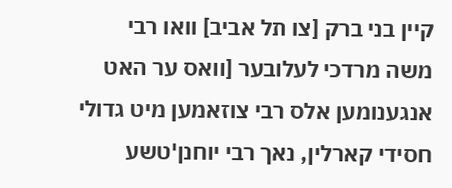קיין בני ברק [צו תל אביב] וואו רבי משה מרדכי לעלובער [וואס ער האט אנגענומען אלס רבי צוזאמען מיט גדולי חסידי קארלין, נאך רבי יוחנן'טשע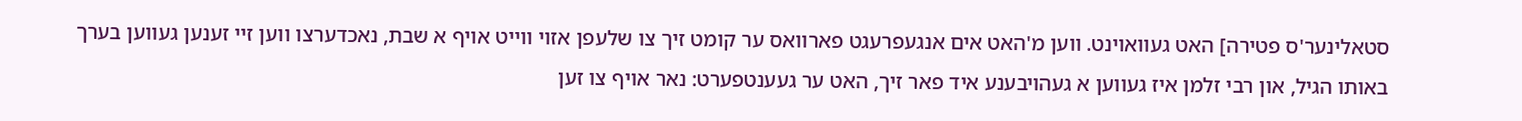סטאלינער'ס פטירה] האט געוואוינט. ווען מ'האט אים אנגעפרעגט פארוואס ער קומט זיך צו שלעפן אזוי ווייט אויף א שבת, נאכדערצו ווען זיי זענען געווען בערך באותו הגיל, און רבי זלמן איז געווען א געהויבענע איד פאר זיך, האט ער געענטפערט: נאר אויף צו זען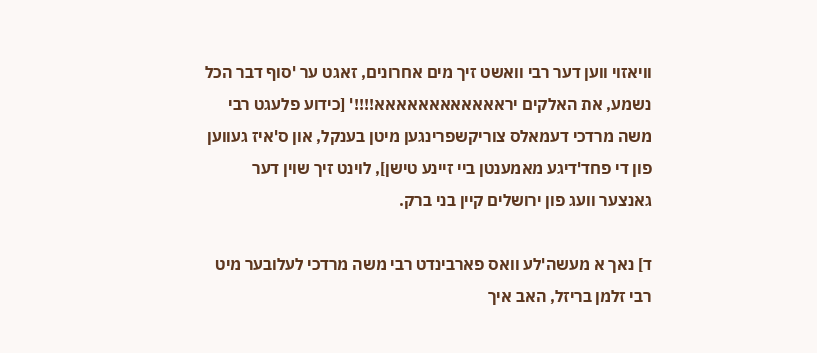וויאזוי ווען דער רבי וואשט זיך מים אחרונים, זאגט ער 'סוף דבר הכל נשמע, את האלקים יראאאאאאאאאאאא!!!!' [כידוע פלעגט רבי משה מרדכי דעמאלס צוריקשפרינגען מיטן בענקל, און ס'איז געווען פון די פחד'דיגע מאמענטן ביי זיינע טישן], לוינט זיך שוין דער גאנצער וועג פון ירושלים קיין בני ברק.

ד] נאך א מעשה'לע וואס פארבינדט רבי משה מרדכי לעלובער מיט רבי זלמן בריזל, האב איך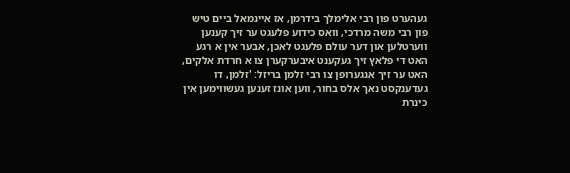געהערט פון רבי אלימלך בידרמן, אז איינמאל ביים טיש פון רבי משה מרדכי, וואס כידוע פלעגט ער זיך קענען ווערטלען און דער עולם פלעגט לאכן, אבער אין א רגע האט די פלאץ זיך געקענט איבערקערן צו א חרדת אלקים, האט ער זיך אנגערופן צו רבי זלמן בריזל: 'זלמן, דו געדענקסט נאך אלס בחור, ווען אונז זענען געשווימען אין כינרת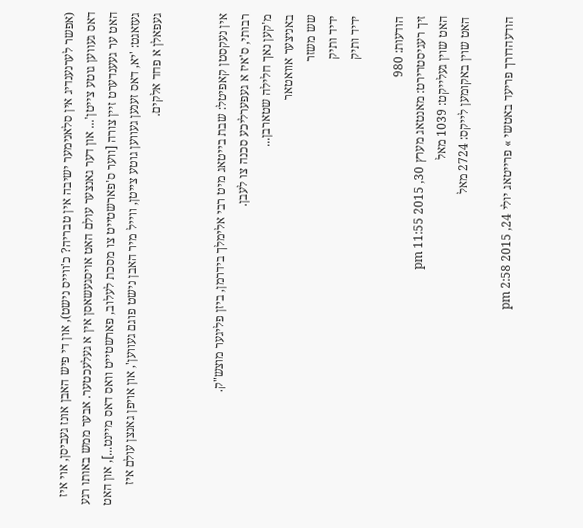(אפשר לערנענדיג אין סלאנימער ישיבה אין טבריה? כ'ווייס נישט), און די פיש האבן אונז געביסן, אוי איז דאס געווען גוטע צייטן'... און דער גאנצער עולם האט אויסגעשאסן אין א געלעכטער. אבער ממש באותו רגע האט ער געענדערט זיין צורה [ווער ס'פארשטייט צו מסכת לעלוב, פארשטייט וואס דאס מיינט...], און האט געזאגט: 'יא, דאס זענען געווען גוטע צייטן, ווייל מיר האבן נישט פוגם געווען', און אויפן גאנצן עולם איז געפאלן א פחד אלקים.


אין נעקסטן קאפיטל: שבת בייטאג מיט רבי אלימלך בידרמן, ביזן פליגער מוצש"ק.
רבותי, ס'איז א געפערליכע סכנה צו לעבן.
מ'קען נאך חלילה שטארבן...
באניצער אוואטאר
שש משזר
ידיד ותיק
ידיד ותיק

הודעות: 980
זיך רעגיסטרירט: מאנטאג מערץ 30, 2015 11:55 pm
האט שוין געלייקט: 1039 מאל
האט שוין באקומען לייקס: 2724 מאל

הודעהדורך פריעד באטשי » פרייטאג יולי 24, 2015 2:58 pm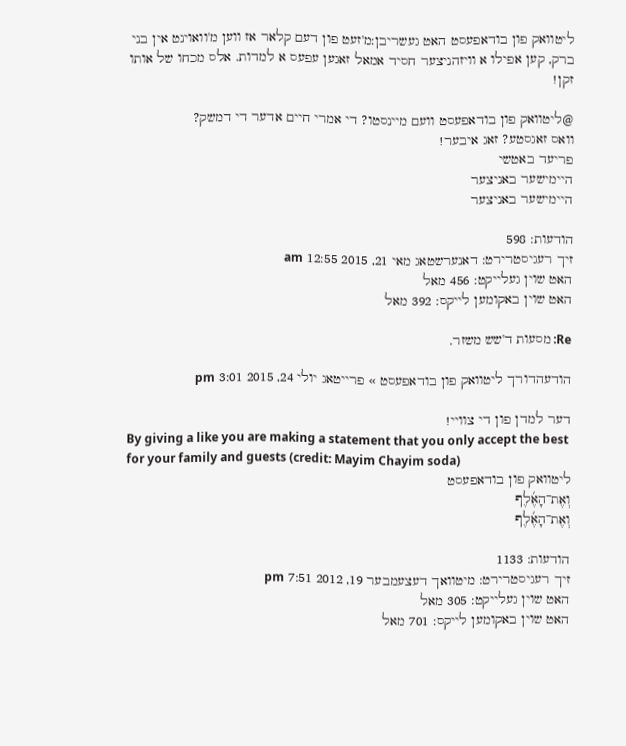ליטוואק פון בודאפעסט האט געשריבן:מ'זעט פון דעם קלאר אז ווען מ'וואוינט אין בני ברק, קען אפילו א וויזהניצער חסיד אמאל זאגען עפעס א למדות. אלס מכחו של אותו זקן!

@ליטוואק פון בודאפעסט וועם מיינסטו? די אמרי חיים אדער די דמשק?
וואס זאגסטע? זאג איבער!
פריעד באטשי
היימישער באניצער
היימישער באניצער

הודעות: 598
זיך רעגיסטרירט: דאנערשטאג מאי 21, 2015 12:55 am
האט שוין געלייקט: 456 מאל
האט שוין באקומען לייקס: 392 מאל

Re: מסעות ד'שש משזר.

הודעהדורך ליטוואק פון בודאפעסט » פרייטאג יולי 24, 2015 3:01 pm

דער למדן פון די צוויי!
By giving a like you are making a statement that you only accept the best for your family and guests (credit: Mayim Chayim soda)
ליטוואק פון בודאפעסט
וְאֶת־הָאֶ֜לֶף
וְאֶת־הָאֶ֜לֶף

הודעות: 1133
זיך רעגיסטרירט: מיטוואך דעצעמבער 19, 2012 7:51 pm
האט שוין געלייקט: 305 מאל
האט שוין באקומען לייקס: 701 מאל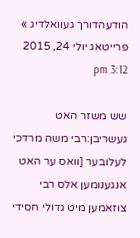הודעהדורך געוואלדיג » פרייטאג יולי 24, 2015 3:12 pm

שש משזר האט געשריבן:רבי משה מרדכי לעלובער [וואס ער האט אנגענומען אלס רבי צוזאמען מיט גדולי חסידי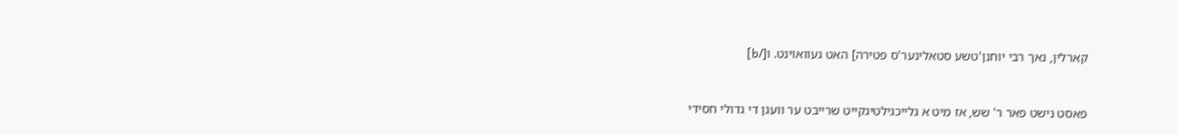קארלין, נאך רבי יוחנן'טשע סטאלינער'ס פטירה] האט געוואוינט. ו[/b]


פאסט נישט פאר ר' שש, אז מיט א גלייכגילטיגקייט שרייבט ער וועגן די גדולי חסידי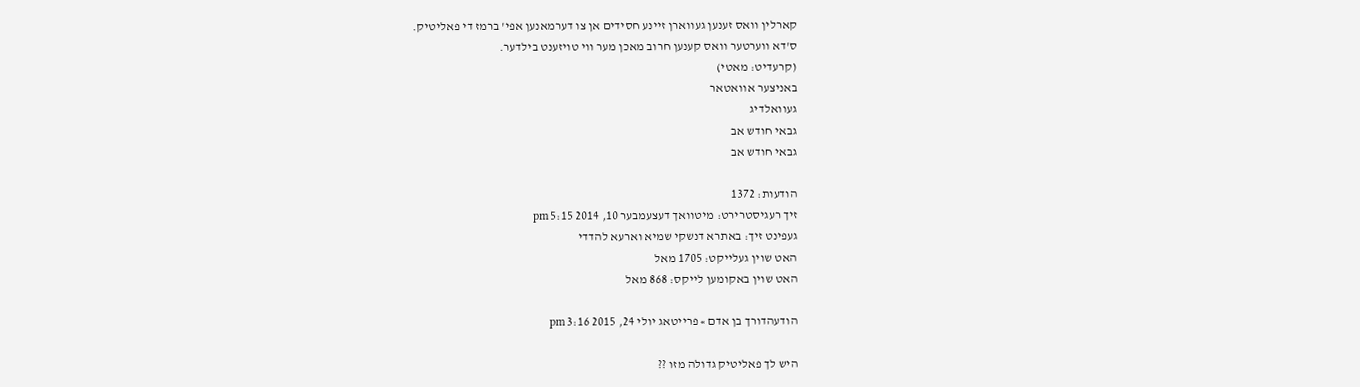קארלין וואס זענען געווארן זיינע חסידים אן צו דערמאנען אפי' ברמז די פאליטיק.
ס'דא ווערטער וואס קענען חרוב מאכן מער ווי טויזענט בילדער.
(קרעדיט: מאטי)
באניצער אוואטאר
געוואלדיג
גבאי חודש אב
גבאי חודש אב

הודעות: 1372
זיך רעגיסטרירט: מיטוואך דעצעמבער 10, 2014 5:15 pm
געפינט זיך: באתרא דנשקי שמיא וארעא להדדי
האט שוין געלייקט: 1705 מאל
האט שוין באקומען לייקס: 868 מאל

הודעהדורך בן אדם » פרייטאג יולי 24, 2015 3:16 pm

היש לך פאליטיק גדולה מזו ??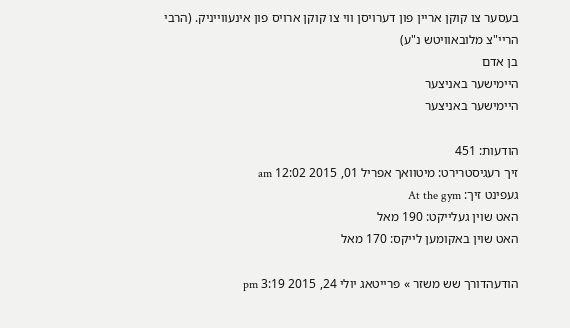בעסער צו קוקן אריין פון דערויסן ווי צו קוקן ארויס פון אינעווייניק. (הרבי הריי"צ מלובאוויטש נ"ע)
בן אדם
היימישער באניצער
היימישער באניצער

הודעות: 451
זיך רעגיסטרירט: מיטוואך אפריל 01, 2015 12:02 am
געפינט זיך: At the gym
האט שוין געלייקט: 190 מאל
האט שוין באקומען לייקס: 170 מאל

הודעהדורך שש משזר » פרייטאג יולי 24, 2015 3:19 pm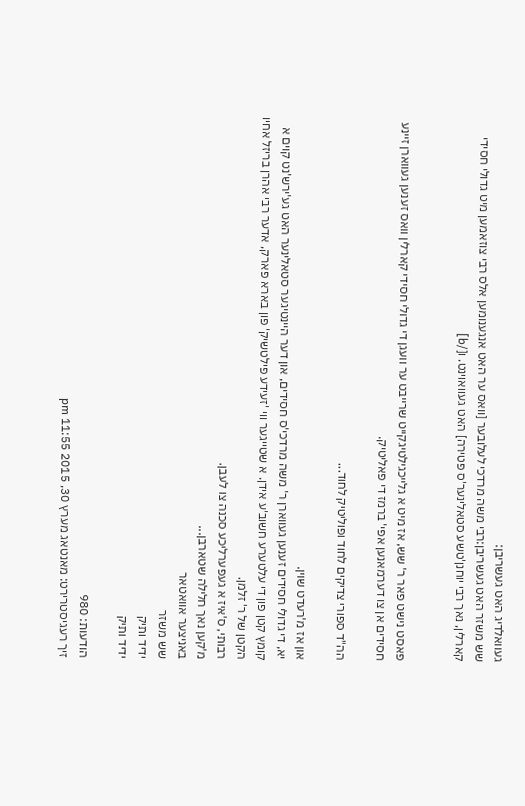געוואלדיג האט געשריבן:
שש משזר האט געשריבן:רבי משה מרדכי לעלובער [וואס ער האט אנגענומען אלס רבי צוזאמען מיט גדולי חסידי קארלין, נאך רבי יוחנן'טשע סטאלינער'ס פטירה] האט געוואוינט. ו[/b]


פאסט נישט פאר ר' שש, אז מיט א גלייכגילטיגקייט שרייבט ער וועגן די גדולי חסידי קארלין וואס זענען געווארן זיינע חסידים אן צו דערמאנען אפי' ברמז די פאליטיק.

הה"ד ספורי צדיקים לחוד ופוליטיק לחוד...

און אז מ'רעדט שוין.
יא, די גדולי חסידים זענען געווארן ר' משה מרדכי'ס חסידים, און דער היינטיגער סטאלינער האט גע'ירש'נט קוים א קומץ קטן פון די עלטערע חשוב'ע אידן. א שטייגער ווי 'זעידע פילטשיק' פון בארא פארק, אדער רבי אהרן בריזל אחיו הקטן של ר' זלמן.
רבותי, ס'איז א געפערליכע סכנה צו לעבן.
מ'קען נאך חלילה שטארבן...
באניצער אוואטאר
שש משזר
ידיד ותיק
ידיד ותיק

הודעות: 980
זיך רעגיסטרירט: מאנטאג מערץ 30, 2015 11:55 pm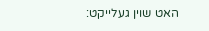האט שוין געלייקט: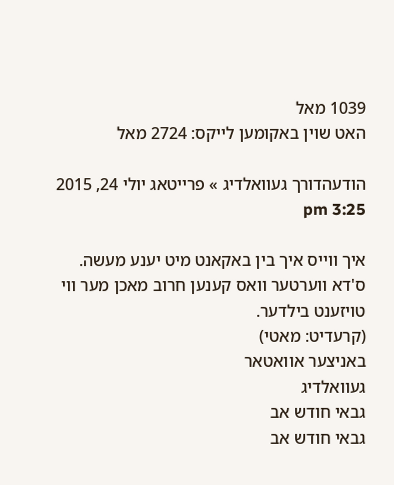1039 מאל
האט שוין באקומען לייקס: 2724 מאל

הודעהדורך געוואלדיג » פרייטאג יולי 24, 2015 3:25 pm

איך ווייס איך בין באקאנט מיט יענע מעשה.
ס'דא ווערטער וואס קענען חרוב מאכן מער ווי טויזענט בילדער.
(קרעדיט: מאטי)
באניצער אוואטאר
געוואלדיג
גבאי חודש אב
גבאי חודש אב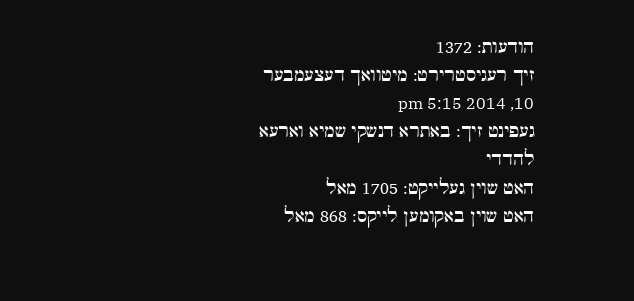הודעות: 1372
זיך רעגיסטרירט: מיטוואך דעצעמבער 10, 2014 5:15 pm
געפינט זיך: באתרא דנשקי שמיא וארעא להדדי
האט שוין געלייקט: 1705 מאל
האט שוין באקומען לייקס: 868 מאל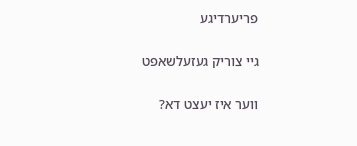פריערדיגע

גיי צוריק געזעלשאפט

ווער איז יעצט דא?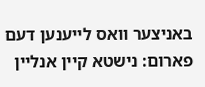באניצער וואס לייענען דעם פארום: נישטא קיין אנליין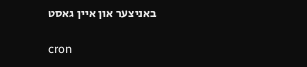באניצער און איין גאסט

cron